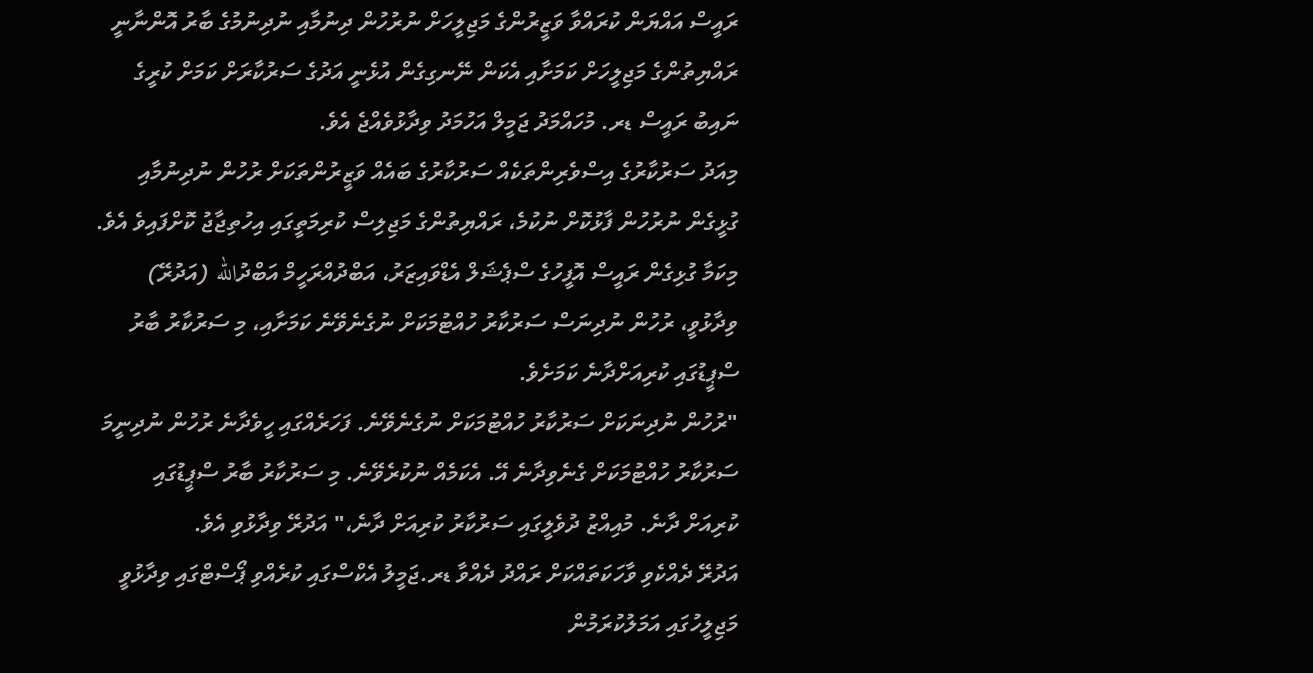ރައީސް އައްޔަން ކުރައްވާ ވަޒީރުންގެ މަޖިލީހަށް ނުރުހުން ދިނުމާއި ނުދިނުމުގެ ބާރު އޮންނާނީ ރައްޔިތުންގެ މަޖިލީހަށް ކަމަށާއި އެކަން ނޭނގިގެން އުޅެނީ އަދުގެ ސަރުކާރަށް ކަމަށް ކުރީގެ ނައިބު ރައީސް ޑރ. މުހައްމަދު ޖަމީލް އަހުމަދު ވިދާޅުވެއްޖެ އެވެ.
މިއަދު ސަރުކާރުގެ އިސްވެރިންތަކެއް ސަރުކާރުގެ ބައެއް ވަޒީރުންތަކަށް ރުހުން ނުދިނުމާއި ގުޅީގެން ނުރުހުން ފާޅުކޮށް ނުކުމެ، ރައްޔިތުންގެ މަޖިލިސް ކުރިމަތީގައި އިހުތިޖާޖު ކޮށްފައިވެ އެވެ.
މިކަމާ ގުޅިގެން ރައީސް އޮފީހުގެ ސްޕެޝަލް އެޑްވައިޒަރު، އަބްދުއްރަހީމް އަބްދުالله (އަދުރޭ) ވިދާޅުވީ، ރުހުން ނުދިނަސް ސަރުކާރު ހުއްޓުމަކަށް ނުގެނެވޭނެ ކަމަށާއި، މި ސަރުކާރު ބާރު ސްޕީޑުގައި ކުރިއަށްދާނެ ކަމަށެވެ.
"ރުހުން ނުދިނަކަށް ސަރުކާރު ހުއްޓުމަކަށް ނުގެނެވޭނެ. ފަހަރެއްގައި ހީވެދާނެ ރުހުން ނުދިނީމަ ސަރުކާރު ހުއްޓުމަކަށް ގެނެވިދާނެ އޭ. އެކަމެއް ނުކުރެވޭނެ. މި ސަރުކާރު ބާރު ސްޕީޑުގައި ކުރިއަށް ދާނެ. މުއިއްޒު ދުވެލީގައި ސަރުކާރު ކުރިއަށް ދާނެ،" އަދުރޭ ވިދާޅުވި އެވެ.
އަދުރޭ ދެއްކެވި ވާހަކަތައްކަށް ރައްދު ދެއްވާ ޑރ.ޖަމީލު އެކްސްގައި ކުރެއްވި ޕޯސްޓްގައި ވިދާޅުވީ މަޖިލީހުގައި އަމަލުކުރަމުން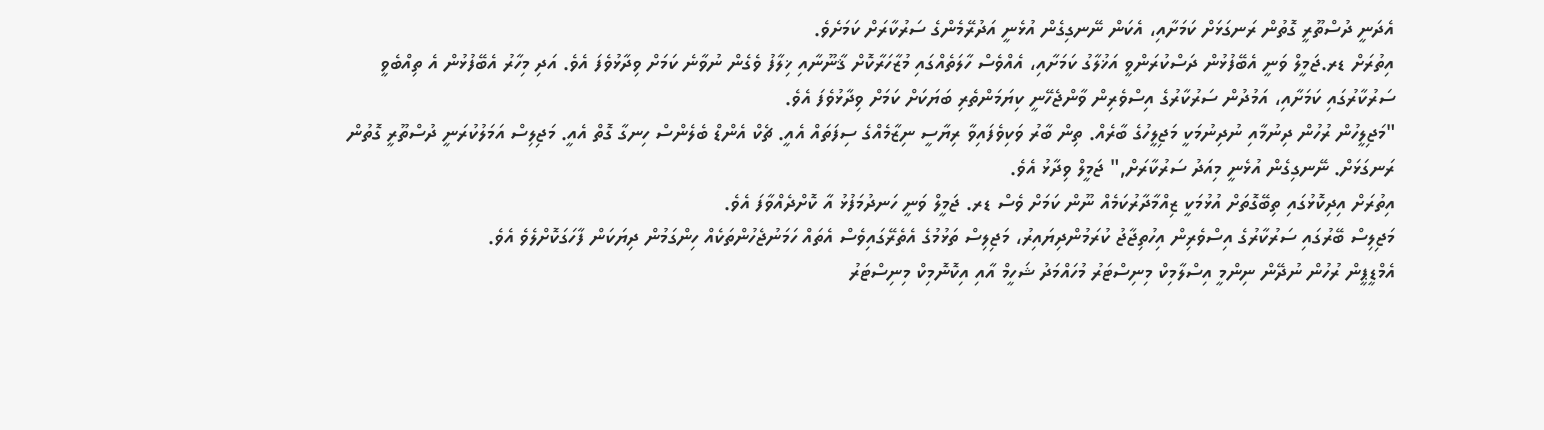އެދަނީ ދުސްތޫރީ ގޮތުން ރަނގަޅަށް ކަމަށާއި، އެކަން ނޭނގިގެން އުޅެނީ އަދުރޭމެންގެ ސަރުކާރަށް ކަމަށެވެ.
އިތުރަށް ޑރ.ޖަމީލް ވަނީ އެބޭފުޅުން ދަސްކުރަންވީ އަޚުލާގު ކަމަށާއި، އެއްވެސް ހާލަތެއްގައި މުޒާހަރާކޮށް ޤާނޫނާއި ޚިލާފު ވެގެން ނުވާނެ ކަމަށް ވިދާޅުވެފަ އެވެ. އަދި މިހާރު އެބޭފުޅުން އެ ތިއްބެވީ ސަރުކާރުގައި ކަމަށާއި، އަމުދުން ސަރުކާރުގެ އިސްވެރިން ވާންޖެހޭނީ ކިޔަމަންތެރި ބަޔަކަށް ކަމަށް ވިދާޅުވެފަ އެވެ.
"މަޖިލީހުން ރުހުން ދިނުމާއި ނުދިނުމަކީ މަޖިލީހުގެ ބާރެއް. ތިން ބާރު ވަކިވެފައިވާ ރިޔާސީ ނިޒާމެއްގެ ސިފަތައް އެއީ. ޗެކް އެންޑް ބެލެންސް ހިނގާ ގޮތް އެއީ. މަޖިލިސް އަމަލުކުރަނީ ދުސްތޫރީ ގޮތުން ރަނގަޅަށް. ނޭނގިގެން އުޅެނީ މިއަދު ސަރުކާރަށް," ޖަމީލް ވިދާޅު އެވެ.
އިތުރަށް އިދިކޮޅުގައި ތިބޭގޮތަށް އުޅުމަކީ ޒިއްމާދާރުކަމެއް ނޫން ކަމަށް ވެސް ޑރ. ޖަމީލް ވަނީ ހަނދުމަފުޅު އާ ކޮށްދެއްވާފަ އެވެ.
މަޖިލިސް ބޭރުގައި ސަރުކާރުގެ އިސްވެރިން އިހުތިޖާޖު ކުރަމުންދިޔައިރު، މަޖިލިސް ތަޅުމުގެ އެތެރޭގައިވެސް އެތައް ހަމަނުޖެހުންތަކެއް ހިންގަމުން ދިޔަކަން ފާހަގަކޮށްލެވެ އެވެ.
އެމްޑީޕީން ރުހުން ނުދޭން ނިންމީ އިސްލާމިކް މިނިސްޓަރު މުހައްމަދު ޝަހީމް އާއި އިކޮނޮމިކް މިނިސްޓަރު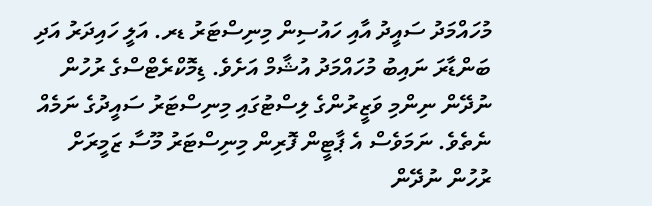މުހައްމަދު ސައީދު އާއި ހައުސިން މިނިސްޓަރު ޑރ. އަލީ ހައިދަރު އަދި ބަންޑާރަ ނައިބު މުހައްމަދު އުޝާމް އަށެވެ. ޑިމޮކްރެޓްސްގެ ރުހުން ނުދޭން ނިންމި ވަޒީރުންގެ ލިސްޓުގައި މިނިސްޓަރު ސައީދުގެ ނަމެއް ނެތެވެ. ނަމަވެސް އެ ޕާޓީން ފޮރިން މިނިސްޓަރު މޫސާ ޒަމީރަށް ރުހުން ނުދޭން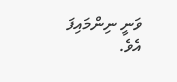ވަނީ ނިންމައިފަ އެވެ.